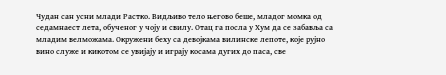Чудан сан усни млади Растко. Видљиво тело његово беше, младог момка од седамнаест лета, обученог у чоју и свилу. Отац га посла у Хум да се забавља са младим велможама. Окружени беху са девојкама вилинске лепоте, које рујно вино служе и кикотом се увијају и играју косама дугих до паса, све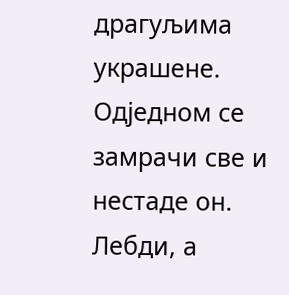драгуљима украшене. Одједном се замрачи све и нестаде он. Лебди, а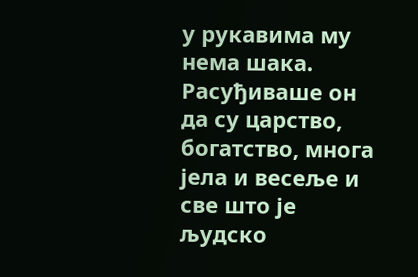у рукавима му нема шака. Расуђиваше он да су царство, богатство, многа јела и весеље и све што је људско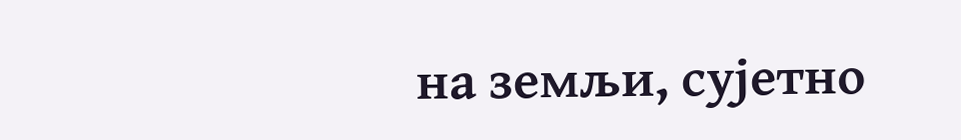на земљи, сујетно